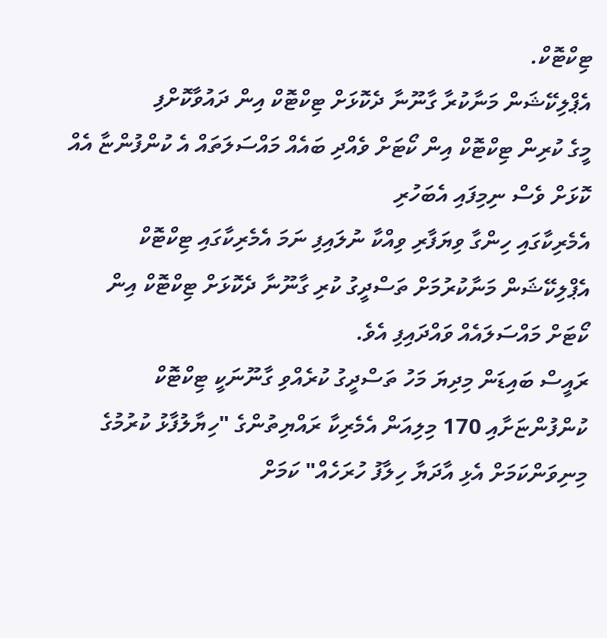ޓިކްޓޮކް.
އެޕްލިކޭޝަން މަނާކުރާ ގާނޫނާ ދެކޮޅަށް ޓިކްޓޮކް އިން ދައުވާކޮށްފި
މީގެ ކުރިން ޓިކްޓޮކް އިން ކޯޓަށް ވެއްދި ބައެއް މައްސަލަތައް އެ ކުންފުންޏާ އެއް ކޮޅަށް ވެސް ނިމިފައި އެބަހުރި
އެމެރިކާގައި ހިންގާ ވިޔަފާރި ވިއްކާ ނުލައިފި ނަމަ އެމެރިކާގައި ޓިކްޓޮކް އެޕްލިކޭޝަން މަނާކުރުމަށް ތަސްދީގު ކުރި ގާނޫނާ ދެކޮޅަށް ޓިކްޓޮކް އިން ކޯޓަށް މައްސަލައެއް ވައްދައިފި އެވެ.
ރައީސް ބައިޑަން މިދިޔަ މަހު ތަސްދީގު ކުރެއްވި ގާނޫނަކީ ޓިކްޓޮކް ކުންފުންޏަށާއި 170 މިލިއަން އެމެރިކާ ރައްޔިތުންގެ "ހިޔާލުފާޅު ކުރުމުގެ މިނިވަންކަމަށް އެޅި އާދަޔާ ހިލާފު ހުރަހެއް" ކަމަށް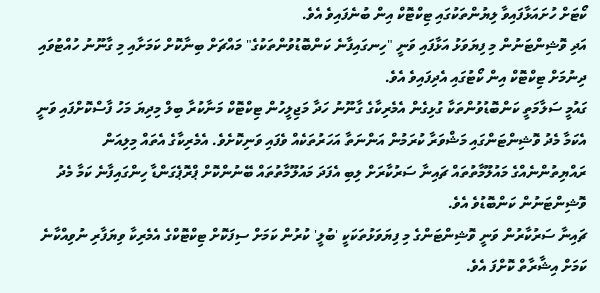ކޯޓަށް ހުށައަޅާފައިވާ ލިޔުންތަކުގައި ޓިކްޓޮކް އިން ބުނެފައިވެ އެވެ.
އަދި ވޮޝިންޓަނުން މި ފިޔަވަޅު އަޅާފައި ވަނީ "ހިނގައިފާނެ ކަންބޮޑުވުންތަކުގެ" މައްޗަށް ބިނާކޮށް ކަމަށާއި މި ގާނޫނު ހުއްޓުވައި ދިނުމަށް ޓިކްޓޮކް އިން ކޯޓުގައި އެދިފައިވެ އެވެ.
ގައުމީ ސަލާމަތީ ކަންބޮޑުވުންތަކާ ގުޅިގެން އެމެރިކާގެ ގާނޫނު ހަދާ މަޖިލީހުން ޓިކްޓޮކް މަނާކުރާ ބިލް މިދިޔަ މަހު ފާސްކޮށްފައި ވަނީ އެކަމާ މެދު ވޮޝިންޓަންގައި މަޝްވަރާ ކުރަމުން އަންނަތާ އަހަރުތަކެއް ވެފައި ވަނިކޮށެވެ. އެމެރިކާގެ އެތައް މިލިއަން ރައްޔިތުންނެއްގެ މައުލޫމާތުތައް ޗައިނާ ސަރުކާރަށް ލިބި އެފަދަ މައުލޫމާތުތައް ބޭނުންކޮށް ޕްރޮޕެގަންޑާ ހިންގައިފާނެ ކަމާ މެދު ވޮޝިންޓަނުން ކަންބޮޑުވެ އެވެ.
ޗައިނާ ސަރުކާރުން ވަނީ ވޮޝިންޓަންގެ މި ފިޔަވަޅުތަކަކީ 'ބުލީ' ކުރުން ކަމަށް ސިފަކޮށް ޓިކްޓޮކްގެ އެމެރިކާ ވިޔަފާރި ނުވިއްކާނެ ކަމަށް އިޝާރާތް ކޮށްފަ އެވެ.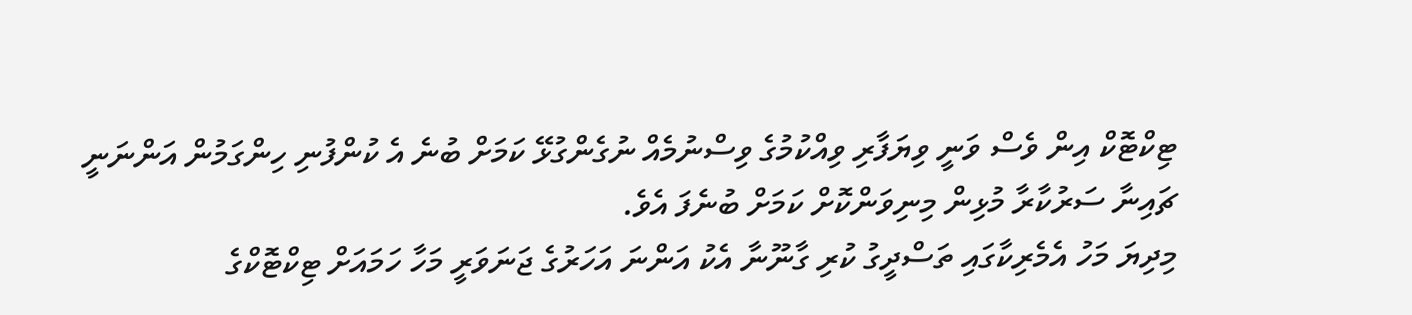ޓިކްޓޮކް އިން ވެސް ވަނީ ވިޔަފާރި ވިއްކުމުގެ ވިސްނުމެއް ނުގެންގުޅޭ ކަމަށް ބުނެ އެ ކުންފުނި ހިންގަމުން އަންނަނީ ޗައިނާ ސަރުކާރާ މުޅިން މިނިވަންކޮށް ކަމަށް ބުނެފަ އެވެ.
މިދިޔަ މަހު އެމެރިކާގައި ތަސްދީގު ކުރި ގާނޫނާ އެކު އަންނަ އަހަރުގެ ޖަނަވަރީ މަހާ ހަމައަށް ޓިކްޓޮކްގެ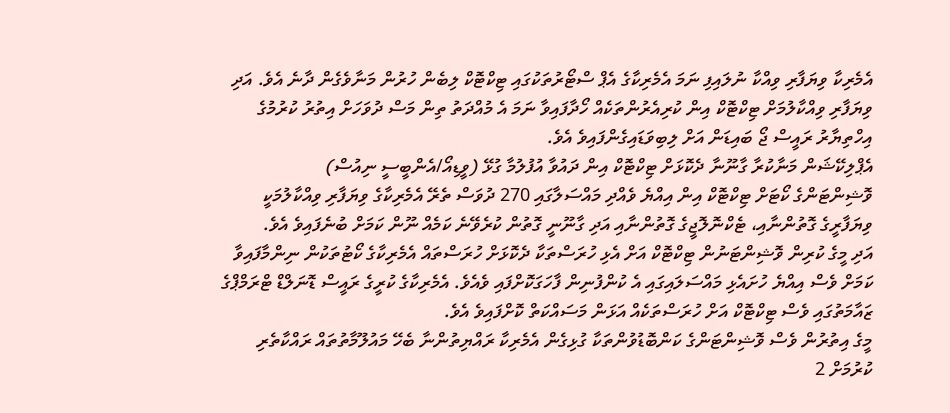އެމެރިކާ ވިޔަފާރި ވިއްކާ ނުލައިފި ނަމަ އެމެރިކާގެ އެޕް ސްޓޯރުތަކުގައި ޓިކްޓޮކް ލިބެން ހުރުން މަނާވެގެން ދާނެ އެވެ. އަދި ވިޔަފާރި ވިއްކާލުމަށް ޓިކްޓޮކް އިން ކުރިއެރުންތަކެއް ހޯދާފައިވާ ނަމަ އެ މުއްދަތު ތިން މަސް ދުވަހަށް އިތުރު ކުރުމުގެ އިހްތިޔާރު ރައީސް ޖޯ ބައިޑަން އަށް ލިބިވަޑައިގެންފައިވެ އެވެ.
އެޕްލިކޭޝަން މަނާކުރާ ގާނޫނާ ދެކޮޅަށް ޓިކްޓޮކް އިން ދައުވާ އުފުލުމާ ގުޅޭ (ވީޑިއޯ/އެންބީސީ ނިއުސް)
ވޮޝިންޓަންގެ ކޯޓަށް ޓިކްޓޮކް އިން އިއްޔެ ވެއްދި މައްސަލާގައި 270 ދުވަސް ތެރޭ އެމެރިކާގެ ވިޔަފާރި ވިއްކާލުމަކީ ވިޔަފާރީގެ ގޮތުންނާއި، ޓެކްނޮލޮޖީގެ ގޮތުންނާއި އަދި ގާނޫނީ ގޮތުން ކުރެވޭނެ ކަމެއް ނޫން ކަމަށް ބުނެފައިވެ އެވެ.
އަދި މީގެ ކުރިން ވޮޝިންޓަނުން ޓިކްޓޮކް އަށް އެޅި ހުރަސްތަކާ ދެކޮޅަށް ހުރަސްތައް އެމެރިކާގެ ކޯޓުތަކުން ނިންމާފައިވާ ކަމަށް ވެސް އިއްޔެ ހުށައެޅި މައްސަލައިގައި އެ ކުންފުނިން ފާހަގަކޮށްފައި ވެއެވެ. އެމެރިކާގެ ކުރީގެ ރައީސް ޑޮނަލްޑް ޓްރަމްޕްގެ ޒައާމަތުގައި ވެސް ޓިކްޓޮކް އަށް ހުރަސްތަކެއް އަޅަން މަސައްކަތް ކޮށްފައިވެ އެވެ.
މީގެ އިތުރުން ވެސް ވޮޝިންޓަންގެ ކަންބޮޑުވުންތަކާ ގުޅިގެން އެމެރިކާ ރައްޔިތުންނާ ބެހޭ މައުލޫމާތުތައް ރައްކާތެރި ކުރުމަށް 2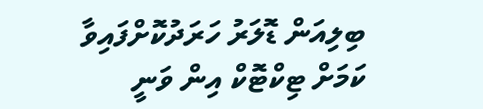ބިލިއަން ޑޮލަރު ހަރަދުކޮށްފައިވާ ކަމަށް ޓިކްޓޮކް އިން ވަނީ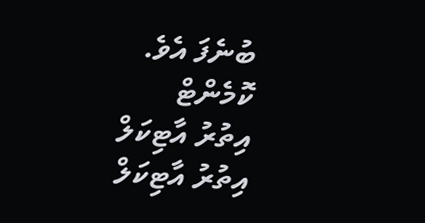ބުނެފަ އެވެ.
ކޮމެންޓް
އިތުރު އާޓިކަލް
އިތުރު އާޓިކަލް